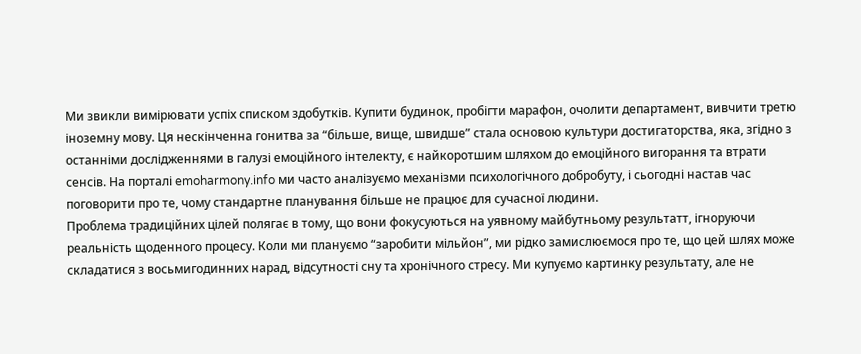Ми звикли вимірювати успіх списком здобутків. Купити будинок, пробігти марафон, очолити департамент, вивчити третю іноземну мову. Ця нескінченна гонитва за “більше, вище, швидше” стала основою культури достигаторства, яка, згідно з останніми дослідженнями в галузі емоційного інтелекту, є найкоротшим шляхом до емоційного вигорання та втрати сенсів. На порталі emoharmony.info ми часто аналізуємо механізми психологічного добробуту, і сьогодні настав час поговорити про те, чому стандартне планування більше не працює для сучасної людини.
Проблема традиційних цілей полягає в тому, що вони фокусуються на уявному майбутньому результатт, ігноруючи реальність щоденного процесу. Коли ми плануємо “заробити мільйон”, ми рідко замислюємося про те, що цей шлях може складатися з восьмигодинних нарад, відсутності сну та хронічного стресу. Ми купуємо картинку результату, але не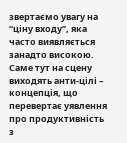звертаємо увагу на “ціну входу”, яка часто виявляється занадто високою. Саме тут на сцену виходять анти-цілі – концепція, що перевертає уявлення про продуктивність з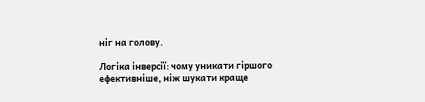ніг на голову.

Логіка інверсії: чому уникати гіршого ефективніше, ніж шукати краще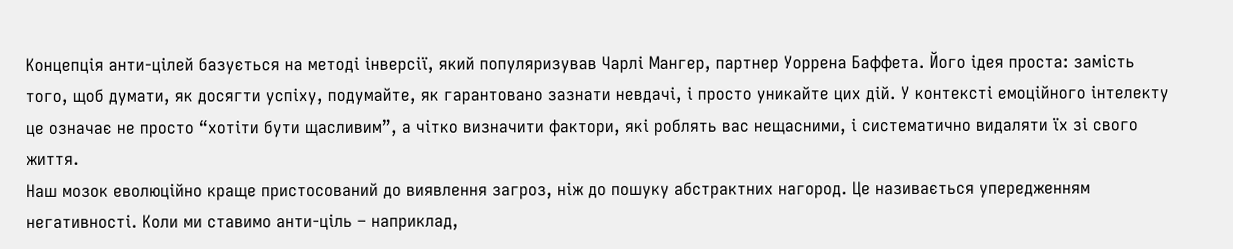Концепція анти-цілей базується на методі інверсії, який популяризував Чарлі Мангер, партнер Уоррена Баффета. Його ідея проста: замість того, щоб думати, як досягти успіху, подумайте, як гарантовано зазнати невдачі, і просто уникайте цих дій. У контексті емоційного інтелекту це означає не просто “хотіти бути щасливим”, а чітко визначити фактори, які роблять вас нещасними, і систематично видаляти їх зі свого життя.
Наш мозок еволюційно краще пристосований до виявлення загроз, ніж до пошуку абстрактних нагород. Це називається упередженням негативності. Коли ми ставимо анти-ціль – наприклад,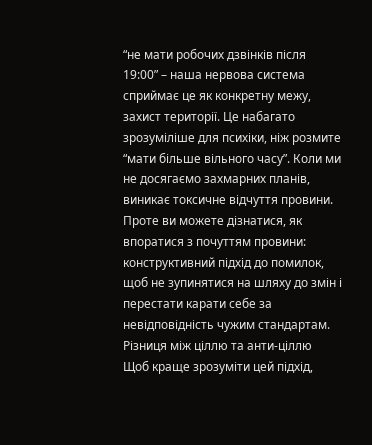“не мати робочих дзвінків після 19:00” – наша нервова система сприймає це як конкретну межу, захист території. Це набагато зрозуміліше для психіки, ніж розмите “мати більше вільного часу”. Коли ми не досягаємо захмарних планів, виникає токсичне відчуття провини. Проте ви можете дізнатися, як впоратися з почуттям провини: конструктивний підхід до помилок, щоб не зупинятися на шляху до змін і перестати карати себе за невідповідність чужим стандартам.
Різниця між ціллю та анти-ціллю
Щоб краще зрозуміти цей підхід,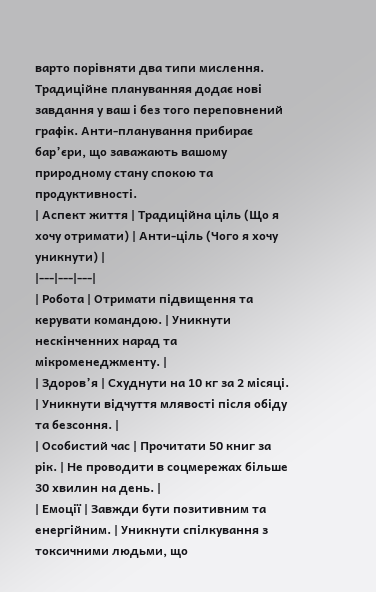варто порівняти два типи мислення. Традиційне плануванняя додає нові завдання у ваш і без того переповнений графік. Анти-планування прибирає бар’єри, що заважають вашому природному стану спокою та продуктивності.
| Аспект життя | Традиційна ціль (Що я хочу отримати) | Анти-ціль (Чого я хочу уникнути) |
|---|---|---|
| Робота | Отримати підвищення та керувати командою. | Уникнути нескінченних нарад та мікроменеджменту. |
| Здоров’я | Схуднути на 10 кг за 2 місяці. | Уникнути відчуття млявості після обіду та безсоння. |
| Особистий час | Прочитати 50 книг за рік. | Не проводити в соцмережах більше 30 хвилин на день. |
| Емоції | Завжди бути позитивним та енергійним. | Уникнути спілкування з токсичними людьми, що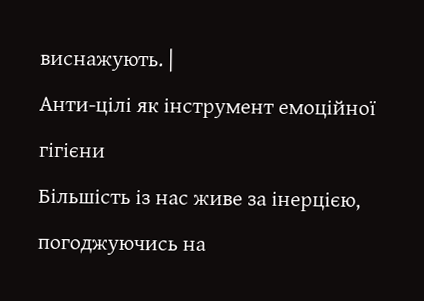виснажують. |
Анти-цілі як інструмент емоційної гігієни
Більшість із нас живе за інерцією, погоджуючись на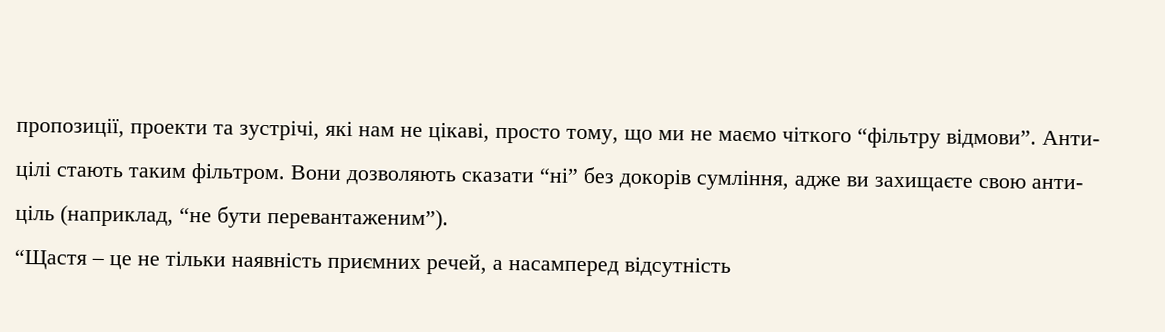пропозиції, проекти та зустрічі, які нам не цікаві, просто тому, що ми не маємо чіткого “фільтру відмови”. Анти-цілі стають таким фільтром. Вони дозволяють сказати “ні” без докорів сумління, адже ви захищаєте свою анти-ціль (наприклад, “не бути перевантаженим”).
“Щастя – це не тільки наявність приємних речей, а насамперед відсутність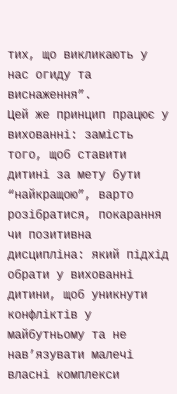тих, що викликають у нас огиду та виснаження”.
Цей же принцип працює у вихованні: замість того, щоб ставити дитині за мету бути “найкращою”, варто розібратися, покарання чи позитивна дисципліна: який підхід обрати у вихованні дитини, щоб уникнути конфліктів у майбутньому та не нав’язувати малечі власні комплекси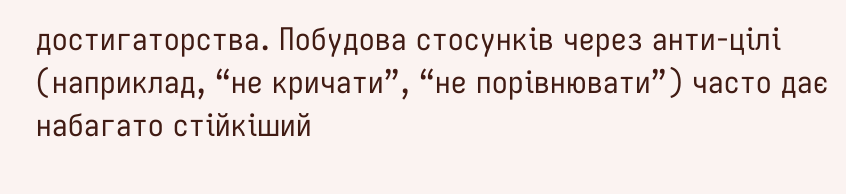достигаторства. Побудова стосунків через анти-цілі (наприклад, “не кричати”, “не порівнювати”) часто дає набагато стійкіший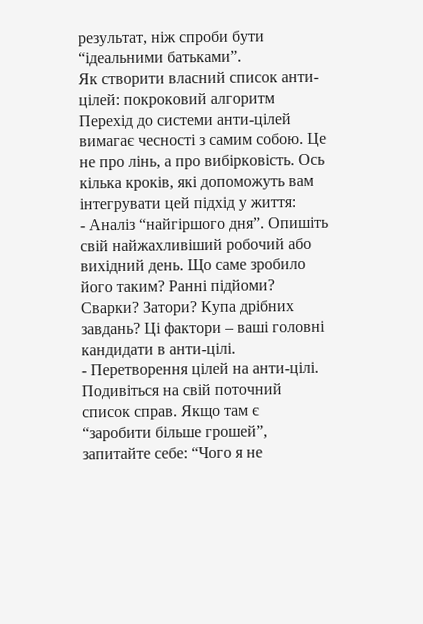результат, ніж спроби бути “ідеальними батьками”.
Як створити власний список анти-цілей: покроковий алгоритм
Перехід до системи анти-цілей вимагає чесності з самим собою. Це не про лінь, а про вибірковість. Ось кілька кроків, які допоможуть вам інтегрувати цей підхід у життя:
- Аналіз “найгіршого дня”. Опишіть свій найжахливіший робочий або вихідний день. Що саме зробило його таким? Ранні підйоми? Сварки? Затори? Купа дрібних завдань? Ці фактори – ваші головні кандидати в анти-цілі.
- Перетворення цілей на анти-цілі. Подивіться на свій поточний список справ. Якщо там є “заробити більше грошей”, запитайте себе: “Чого я не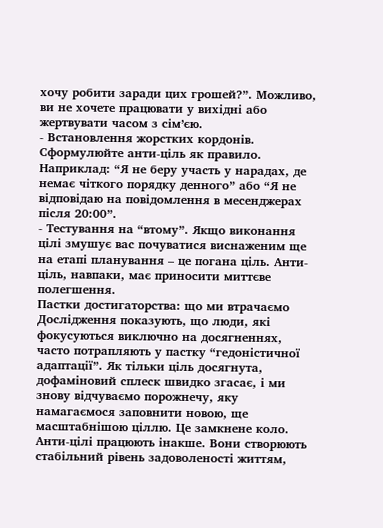хочу робити заради цих грошей?”. Можливо, ви не хочете працювати у вихідні або жертвувати часом з сім’єю.
- Встановлення жорстких кордонів. Сформулюйте анти-ціль як правило. Наприклад: “Я не беру участь у нарадах, де немає чіткого порядку денного” або “Я не відповідаю на повідомлення в месенджерах після 20:00”.
- Тестування на “втому”. Якщо виконання цілі змушує вас почуватися виснаженим ще на етапі планування – це погана ціль. Анти-ціль, навпаки, має приносити миттєве полегшення.
Пастки достигаторства: що ми втрачаємо
Дослідження показують, що люди, які фокусуються виключно на досягненнях, часто потрапляють у пастку “гедоністичної адаптації”. Як тільки ціль досягнута, дофаміновий сплеск швидко згасає, і ми знову відчуваємо порожнечу, яку намагаємося заповнити новою, ще масштабнішою ціллю. Це замкнене коло.
Анти-цілі працюють інакше. Вони створюють стабільний рівень задоволеності життям,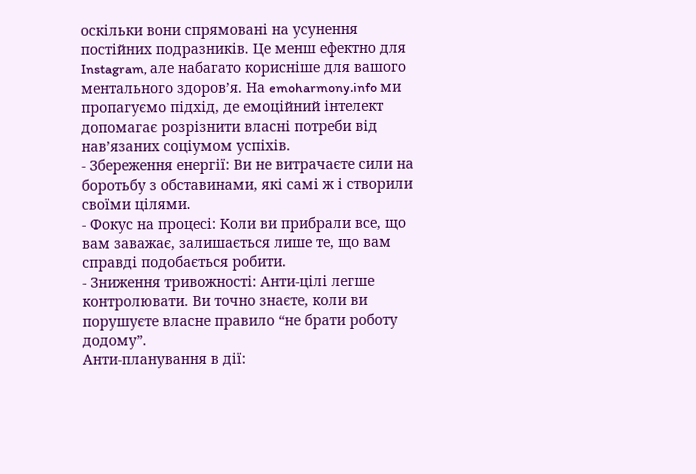оскільки вони спрямовані на усунення постійних подразників. Це менш ефектно для Instagram, але набагато корисніше для вашого ментального здоров’я. На emoharmony.info ми пропагуємо підхід, де емоційний інтелект допомагає розрізнити власні потреби від нав’язаних соціумом успіхів.
- Збереження енергії: Ви не витрачаєте сили на боротьбу з обставинами, які самі ж і створили своїми цілями.
- Фокус на процесі: Коли ви прибрали все, що вам заважає, залишається лише те, що вам справді подобається робити.
- Зниження тривожності: Анти-цілі легше контролювати. Ви точно знаєте, коли ви порушуєте власне правило “не брати роботу додому”.
Анти-планування в дії: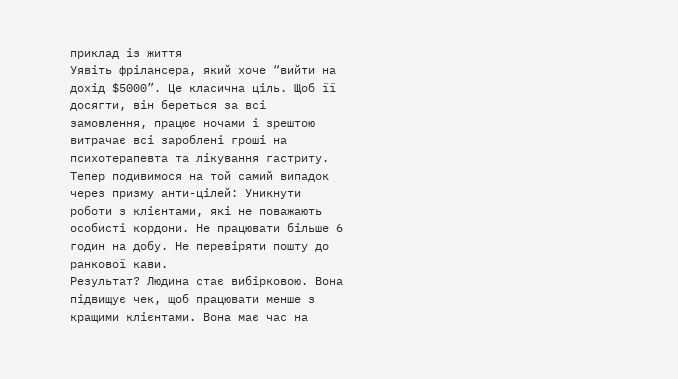приклад із життя
Уявіть фрілансера, який хоче “вийти на дохід $5000”. Це класична ціль. Щоб її досягти, він береться за всі замовлення, працює ночами і зрештою витрачає всі зароблені гроші на психотерапевта та лікування гастриту.
Тепер подивимося на той самий випадок через призму анти-цілей: Уникнути роботи з клієнтами, які не поважають особисті кордони. Не працювати більше 6 годин на добу. Не перевіряти пошту до ранкової кави.
Результат? Людина стає вибірковою. Вона підвищує чек, щоб працювати менше з кращими клієнтами. Вона має час на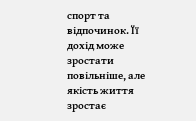спорт та відпочинок. Її дохід може зростати повільніше, але якість життя зростає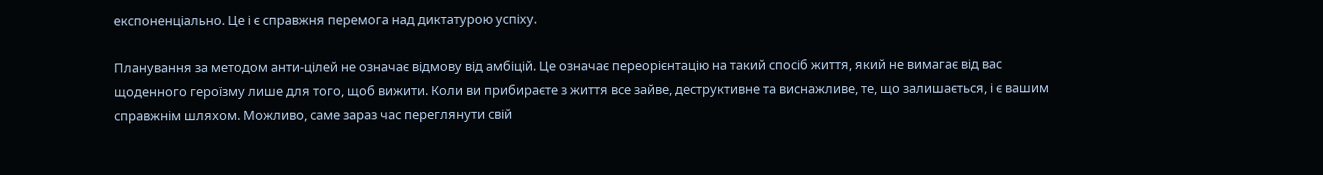експоненціально. Це і є справжня перемога над диктатурою успіху.

Планування за методом анти-цілей не означає відмову від амбіцій. Це означає переорієнтацію на такий спосіб життя, який не вимагає від вас щоденного героїзму лише для того, щоб вижити. Коли ви прибираєте з життя все зайве, деструктивне та виснажливе, те, що залишається, і є вашим справжнім шляхом. Можливо, саме зараз час переглянути свій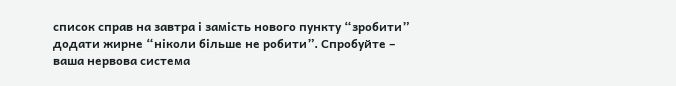список справ на завтра і замість нового пункту “зробити” додати жирне “ніколи більше не робити”. Спробуйте – ваша нервова система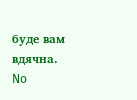буде вам вдячна.
No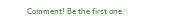Comment! Be the first one.